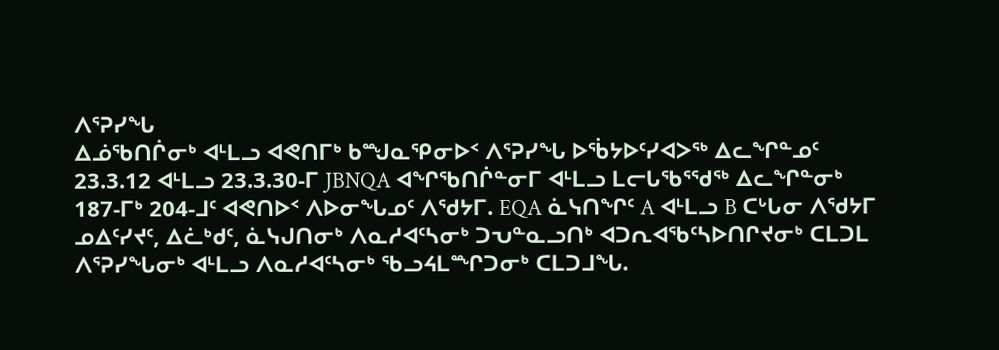ᐱᕐᕈᓯᖓ
ᐃᓅᖃᑎᒌᓂᒃ ᐊᒻᒪᓗ ᐊᕙᑎᒥᒃ ᑲᙳᓇᕿᓂᐅᑉ ᐱᕐᕈᓯᖓ ᐅᖄᔭᐅᑦᓯᐊᐳᖅ ᐃᓚᖏᓐᓄᑦ 23.3.12 ᐊᒻᒪᓗ 23.3.30-ᒥ JBNQA ᐊᖏᖃᑎᒌᓐᓂᒥ ᐊᒻᒪᓗ ᒪᓕᒐᖃᕐᖁᖅ ᐃᓚᖏᓐᓂᒃ 187-ᒥᒃ 204-ᒧᑦ ᐊᕙᑎᐅᑉ ᐱᐅᓂᖓᓄᑦ ᐱᖁᔭᒥ. EQA ᓈᓭᑎᖏᑦ A ᐊᒻᒪᓗ B ᑕᒡᒐᓂ ᐱᖁᔭᒥ ᓄᐃᑦᓯᔪᑦ, ᐃᓛᒃᑯᑦ, ᓈᓭᒍᑎᓂᒃ ᐱᓇᓱᐊᑦᓴᓂᒃ ᑐᕃᓐᓇᓗᑎᒃ ᐊᑐᕆᐊᖃᑦᓴᐅᑎᒋᔪᓂᒃ ᑕᒪᑐᒪ ᐱᕐᕈᓯᖓᓂᒃ ᐊᒻᒪᓗ ᐱᓇᓱᐊᑦᓴᓂᒃ ᖃᓗᔦᒪᙱᑐᓂᒃ ᑕᒪᑐᒧᖓ.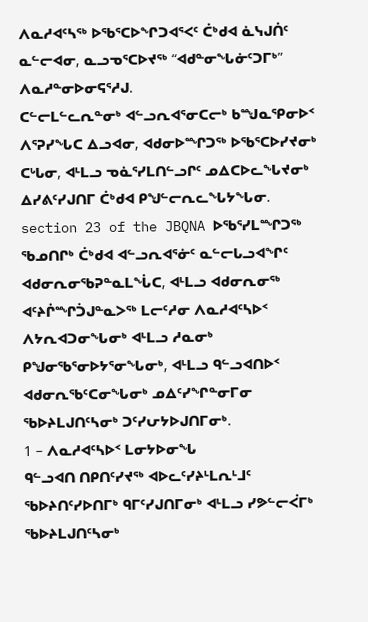ᐱᓇᓱᐊᑦᓴᖅ ᐅᖃᕐᑕᐅᖏᑐᐊᕐᐸᑦ ᑖᒃᑯᐊ ᓈᓭᒍᑏᑦ ᓇᓪᓕᐊᓂ, ᓇᓗᓀᕐᑕᐅᔪᖅ “ᐊᑯᓐᓂᖓᓃᑦᑐᒥᒃ” ᐱᓇᓱᓐᓂᐅᓂᕋᕐᓱᒍ.
ᑕᓪᓕᒪᓪᓚᕆᓐᓂᒃ ᐊᓪᓗᕆᐊᕐᓂᑕᓕᒃ ᑲᙳᓇᕿᓂᐅᑉ ᐱᕐᕈᓯᖓᑕ ᐃᓗᐊᓂ, ᐊᑯᓂᐅᙱᑐᖅ ᐅᖃᕐᑕᐅᓯᔪᓂᒃ ᑕᒡᒐᓂ, ᐊᒻᒪᓗ ᓀᓈᕐᓯᒪᑎᓪᓗᒋᑦ ᓄᐃᑕᐅᓚᖓᔪᓂᒃ ᐃᓯᕕᑦᓯᒍᑎᒥ ᑖᒃᑯᐊ ᑭᖑᓪᓕᕆᓚᖓᔭᖓᓂ. section 23 of the JBQNA ᐅᖃᕐᓯᒪᙱᑐᖅ ᖃᓄᑎᒋᒃ ᑖᒃᑯᐊ ᐊᓪᓗᕆᐊᕐᓃᑦ ᓇᓪᓕᒐᓗᐊᖏᑦ ᐊᑯᓂᕆᓂᖃᕈᓐᓇᒪᖔᑕ, ᐊᒻᒪᓗ ᐊᑯᓂᕆᓂᖅ ᐊᑦᔨᒌᙱᑑᒍᓐᓇᐳᖅ ᒪᓕᑦᓱᓂ ᐱᓇᓱᐊᑦᓴᐅᑉ ᐱᔭᕆᐊᑐᓂᖓᓂᒃ ᐊᒻᒪᓗ ᓱᓇᓂᒃ ᑭᖑᓂᖃᕐᓂᐅᔭᕐᓂᖓᓂᒃ, ᐊᒻᒪᓗ ᑫᓪᓗᐊᑎᐅᑉ ᐊᑯᓂᕆᖃᑦᑕᓂᖓᓂᒃ ᓄᐃᑦᓯᖏᓐᓂᒥᓂ ᖃᐅᔨᒪᒍᑎᑦᓴᓂᒃ ᑐᑦᓯᕂᔭᐅᒍᑎᒥᓂᒃ.
1 – ᐱᓇᓱᐊᑦᓴᐅᑉ ᒪᓂᔭᐅᓂᖓ
ᑫᓪᓗᐊᑎ ᑎᑭᑎᑦᓯᔪᖅ ᐊᐅᓚᑦᓯᔨᒻᒪᕆᒻᒧᑦ ᖃᐅᔨᑎᑦᓯᐅᑎᒥᒃ ᑫᒥᑦᓯᒍᑎᒥᓂᒃ ᐊᒻᒪᓗ ᓯᕗᓪᓕᐹᒥᒃ ᖃᐅᔨᒪᒍᑎᑦᓴᓂᒃ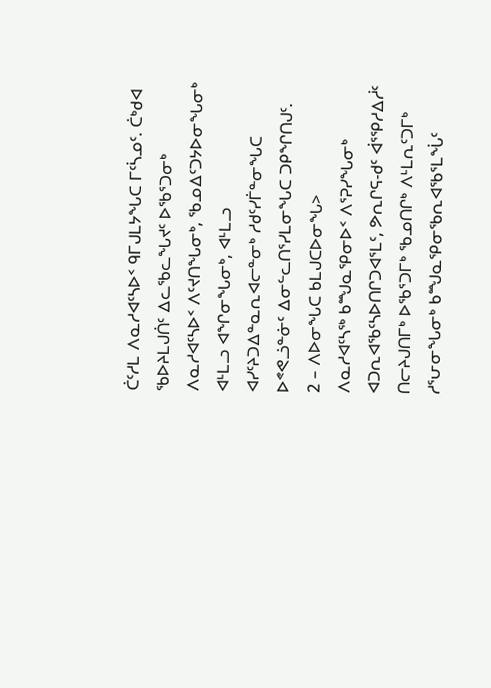ᑖᑦᓱᒪ ᐱᓇᓱᐊᑦᓴᐅᑉ ᑫᒥᒍᒪᔭᖓᑕ ᒥᑦᓵᓄᑦ. ᑖᒃᑯᐊ ᖃᐅᔨᒪᒍᑏᑦ ᐃᓚᖃᓚᖓᔪᑦ ᐅᖃᕐᑐᓂᒃ ᐱᓇᓱᐊᑦᓴᐅᑉ ᐱᑦᔪᑎᖓᓂᒃ, ᖃᓄᐃᑦᑐᔭᐅᓂᖓᓂᒃ ᐊᒻᒪᓗ ᐊᖏᓂᖓᓂᒃ, ᐊᒻᒪᓗ ᐊᓯᑦᔨᑐᐃᓐᓇᕆᐊᓕᓐᓂᒃ ᓱᑯᑦᓯᒦᓐᓂᖓᑕ ᐅᕝᕙᓘᓐᓃᑦ ᐃᓂᓪᓚᑎᕐᓯᒪᓂᖓᑕ ᑐᑭᖏᑎᒍᑦ.
2 – ᐱᐅᓂᖓᑕ ᑲᒪᒍᑕᐅᓂᖓ>
ᐱᓇᓱᐊᑦᓴᖅ ᑲᙳᓇᕿᓂᐅᑉ ᐱᕐᕈᓯᖓᓂᒃ ᐊᑐᕆᐊᖃᑦᓴᐅᑎᒋᑐᐊᕐᒪᑦ, ᕗᕆᒋᕋ-ᑯᑦ ᐋᕐᕿᓱᐃᓲᑦ ᑎᓕᔨᒍᑎᒥᒃ ᐅᖃᕐᑐᒥᒃ ᖃᓄᑎᒋᒃ ᐱᒻᒪᕆᑦᑐᒥᒃ ᓱᕐᕂᓂᖓᓂᒃ ᑲᙳᓇᕿᓂᖃᕆᐊᖃᕐᒪᖔᑦ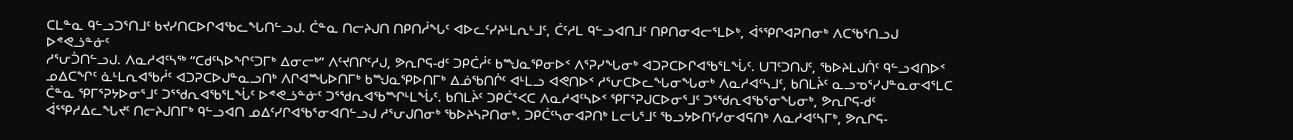ᑕᒪᓐᓇ ᑫᓪᓗᑐᕐᑎᒧᑦ ᑲᔪᓯᑎᑕᐅᒋᐊᖃᓚᖓᑎᓪᓗᒍ. ᑖᓐᓇ ᑎᓕᔨᒍᑎ ᑎᑭᑎᓲᖓᑦ ᐊᐅᓚᑦᓯᔨᒻᒪᕆᒻᒧᑦ, ᑖᑦᓱᒪ ᑫᓪᓗᐊᑎᒧᑦ ᑎᑭᑎᓂᐊᓕᕐᒪᐅᒃ, ᐋᕐᕿᒋᐊᕈᑎᓂᒃ ᐱᑕᖃᕐᑎᓗᒍ ᐅᕝᕙᓘᓐᓃᑦ
ᓱᕐᕂᑑᑎᓪᓗᒍ. ᐱᓇᓱᐊᑦᓴᖅ “ᑕᑯᑦᓴᐅᖏᑦᑐᒥᒃ ᐃᓂᓕᒃ” ᐱᑦᔪᑎᒋᑦᓱᒍ, ᕗᕆᒋᕋ-ᑯᑦ ᑐᑭᑖᓲᑦ ᑲᙳᓇᕿᓂᐅᑉ ᐱᕐᕈᓯᖓᓂᒃ ᐊᑐᕈᑕᐅᒋᐊᖃᕐᒪᖔᑦ. ᑌᒣᑦᑐᑎᒍᑦ, ᖃᐅᔨᒪᒍᑏᑦ ᑫᓪᓗᐊᑎᐅᑉ ᓄᐃᑕᖏᑦ ᓈᒻᒪᕆᐊᖃᓲᑦ ᐊᑐᕈᑕᐅᒍᓐᓇᓗᑎᒃ ᐱᒋᐊᙵᐅᑎᒥᒃ ᑲᙳᓇᕿᐅᑎᒥᒃ ᐃᓅᖃᑎᒌᑦ ᐊᒻᒪᓗ ᐊᕙᑎᐅᑉ ᓱᕐᕂᑕᐅᓚᖓᓂᖓᓂᒃ ᐱᓇᓱᐊᑦᓴᒧᑦ, ᑲᑎᒪᔩᑦ ᓇᓗᓀᕐᓯᒍᓐᓇᓂᐊᕐᒪᑕ ᑖᓐᓇ ᕿᒥᕐᕈᔭᐅᓂᕐᒧᑦ ᑐᕐᖁᕆᐊᖃᕐᒪᖔᑦ ᐅᕝᕙᓘᓐᓃᑦ ᑐᕐᖁᕆᐊᖃᙱᒻᒪᖔᑦ. ᑲᑎᒪᔩᑦ ᑐᑭᑖᕐᐸᑕ ᐱᓇᓱᐊᑦᓴᐅᑉ ᕿᒥᕐᕈᒍᑕᐅᓂᕐᒧᑦ ᑐᕐᖁᕆᐊᖃᕐᓂᖓᓂᒃ, ᕗᕆᒋᕋ-ᑯᑦ ᐋᕐᕿᓱᐃᓚᖓᔪᑦ ᑎᓕᔨᒍᑎᒥᒃ ᑫᓪᓗᐊᑎ ᓄᐃᑦᓯᒋᐊᖃᕐᓂᐊᑎᓪᓗᒍ ᓱᕐᕂᒍᑎᓂᒃ ᖃᐅᔨᓴᕈᑎᓂᒃ. ᑐᑭᑖᑦᓴᓂᐊᕈᑎᒃ ᒪᓕᒐᕐᒧᑦ ᖃᓗᔭᐅᑎᑦᓯᓂᐊᕋᑎᒃ ᐱᓇᓱᐊᑦᓴᒥᒃ, ᕗᕆᒋᕋ-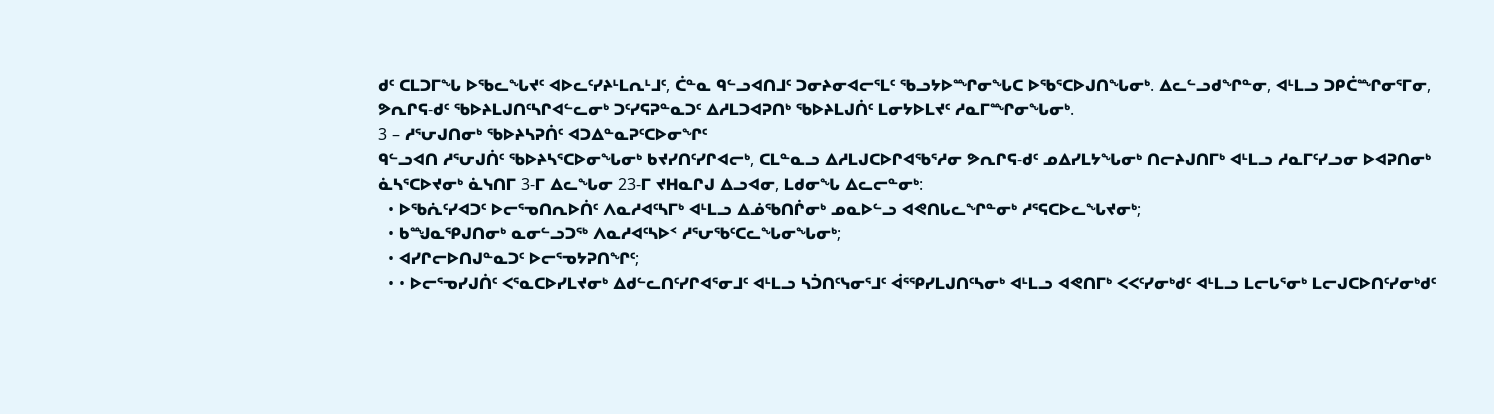ᑯᑦ ᑕᒪᑐᒥᖓ ᐅᖃᓚᖓᔪᑦ ᐊᐅᓚᑦᓯᔨᒻᒪᕆᒻᒧᑦ, ᑖᓐᓇ ᑫᓪᓗᐊᑎᒧᑦ ᑐᓂᔨᓂᐊᓕᕐᒪᑦ ᖃᓗᔭᐅᙱᓂᖓᑕ ᐅᖃᕐᑕᐅᒍᑎᖓᓂᒃ. ᐃᓚᓪᓗᑯᖏᓐᓂ, ᐊᒻᒪᓗ ᑐᑭᑖᙱᓂᕐᒥᓂ, ᕗᕆᒋᕋ-ᑯᑦ ᖃᐅᔨᒪᒍᑎᑦᓴᒋᐊᓪᓚᓂᒃ ᑐᑦᓯᕋᕈᓐᓇᑐᑦ ᐃᓱᒪᑐᐊᕈᑎᒃ ᖃᐅᔨᒪᒍᑏᑦ ᒪᓂᔭᐅᒪᔪᑦ ᓱᓇᒥᙱᓂᖓᓂᒃ.
3 – ᓱᕐᕂᒍᑎᓂᒃ ᖃᐅᔨᓴᕈᑏᑦ ᐊᑐᐃᓐᓇᕈᑦᑕᐅᓂᖏᑦ
ᑫᓪᓗᐊᑎ ᓱᕐᕂᒍᑏᑦ ᖃᐅᔨᓴᕐᑕᐅᓂᖓᓂᒃ ᑲᔪᓯᑎᑦᓯᒋᐊᓕᒃ, ᑕᒪᓐᓇᓗ ᐃᓱᒪᒍᑕᐅᒋᐊᖃᕐᓱᓂ ᕗᕆᒋᕋ-ᑯᑦ ᓄᐃᓯᒪᔭᖓᓂᒃ ᑎᓕᔨᒍᑎᒥᒃ ᐊᒻᒪᓗ ᓱᓇᒥᑦᓯᓗᓂ ᐅᐊᕈᑎᓂᒃ ᓈᓴᕐᑕᐅᔪᓂᒃ ᓈᓭᑎᒥ 3-ᒥ ᐃᓚᖓᓂ 23-ᒥ ᔪᕼᓇᒋᒍ ᐃᓗᐊᓂ, ᒪᑯᓂᖓ ᐃᓚᓕᓐᓂᒃ:
  • ᐅᖃᕇᑦᓯᐊᑐᑦ ᐅᓕᕐᓀᑎᕆᐅᑏᑦ ᐱᓇᓱᐊᑦᓴᒥᒃ ᐊᒻᒪᓗ ᐃᓅᖃᑎᒌᓂᒃ ᓄᓇᐅᓪᓗ ᐊᕙᑎᒐᓚᖏᓐᓂᒃ ᓱᕐᕋᑕᐅᓚᖓᔪᓂᒃ;
  • ᑲᙳᓇᕿᒍᑎᓂᒃ ᓇᓂᓪᓗᑐᖅ ᐱᓇᓱᐊᑦᓴᐅᑉ ᓱᕐᕂᖃᑦᑕᓚᖓᓂᖓᓂᒃ;
  • ᐊᓯᒋᓕᐅᑎᒍᓐᓇᑐᑦ ᐅᓕᕐᓀᔭᕈᑎᖏᑦ;
  • • ᐅᓕᕐᓀᓯᒍᑏᑦ ᐸᕐᓇᑕᐅᓯᒪᔪᓂᒃ ᐃᑯᓪᓚᑎᑦᓯᒋᐊᕐᓂᒧᑦ ᐊᒻᒪᓗ ᓴᑑᑎᑦᓭᓂᕐᒧᑦ ᐋᕐᕿᓯᒪᒍᑎᑦᓴᓂᒃ ᐊᒻᒪᓗ ᐊᕙᑎᒥᒃ ᐸᐸᑦᓯᓂᒃᑯᑦ ᐊᒻᒪᓗ ᒪᓕᒐᕐᓂᒃ ᒪᓕᒍᑕᐅᑎᑦᓯᓂᒃᑯᑦ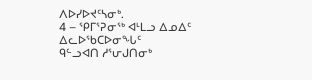ᐱᐅᓯᐅᔪᑦᓴᓂᒃ.
4 – ᕿᒥᕐᕈᓂᖅ ᐊᒻᒪᓗ ᐃᓄᐃᑦ ᐃᓚᐅᖃᑕᐅᓂᖓᑦ
ᑫᓪᓗᐊᑎ ᓱᕐᕂᒍᑎᓂᒃ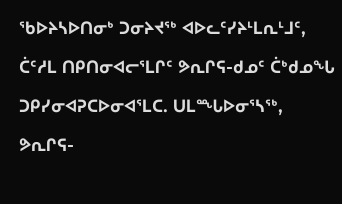ᖃᐅᔨᓴᐅᑎᓂᒃ ᑐᓂᔨᔪᖅ ᐊᐅᓚᑦᓯᔨᒻᒪᕆᒻᒧᑦ, ᑖᑦᓱᒪ ᑎᑭᑎᓂᐊᓕᕐᒪᒋᑦ ᕗᕆᒋᕋ-ᑯᓄᑦ ᑖᒃᑯᓄᖓ ᑐᑭᓯᓂᐊᕈᑕᐅᓂᐊᕐᒪᑕ. ᑌᒪᙵᐅᓂᕐᓴᖅ, ᕗᕆᒋᕋ-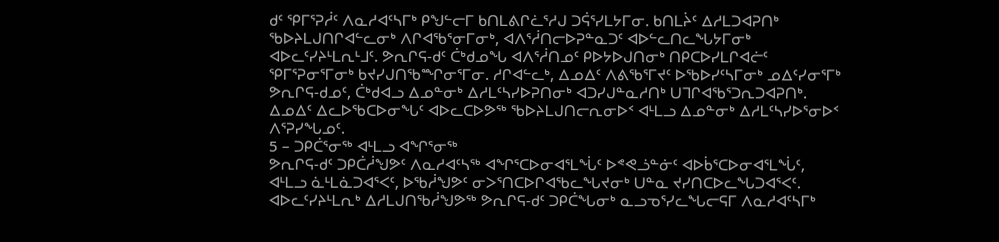ᑯᑦ ᕿᒥᕐᕈᓲᑦ ᐱᓇᓱᐊᑦᓴᒥᒃ ᑭᖑᓪᓕᒥ ᑲᑎᒪᕕᒋᓛᕐᓱᒍ ᑐᕌᕐᓯᒪᔭᒥᓂ. ᑲᑎᒪᔩᑦ ᐃᓱᒪᑐᐊᕈᑎᒃ ᖃᐅᔨᒪᒍᑎᒋᐊᓪᓚᓂᒃ ᐱᒋᐊᖃᕐᓂᒥᓂᒃ, ᐊᐱᕐᓲᑎᓕᐅᕈᓐᓇᑐᑦ ᐊᐅᓪᓚᑎᓚᖓᔭᒥᓂᒃ ᐊᐅᓚᑦᓯᔨᒻᒪᕆᒻᒧᑦ. ᕗᕆᒋᕋ-ᑯᑦ ᑖᒃᑯᓄᖓ ᐊᐱᕐᓲᑎᓄᑦ ᑭᐅᔭᐅᒍᑎᓂᒃ ᑎᑭᑕᐅᓯᒪᒋᐊᓖᑦ ᕿᒥᕐᕈᓂᕐᒥᓂᒃ ᑲᔪᓯᒍᑎᖃᙱᓂᕐᒥᓂ. ᓱᒋᐊᓪᓚᒃ, ᐃᓄᐃᑦ ᐱᕕᖃᕐᒥᔪᑦ ᐅᖃᐅᓯᑦᓴᒥᓂᒃ ᓄᐃᑦᓯᓂᕐᒥᒃ ᕗᕆᒋᕋ-ᑯᓄᑦ, ᑖᒃᑯᐊᓗ ᐃᓄᓐᓂᒃ ᐃᓱᒪᑦᓴᓯᐅᕈᑎᓂᒃ ᐊᑐᓯᒍᓐᓇᓱᑎᒃ ᑌᒣᒋᐊᖃᕐᑐᕆᑐᐊᕈᑎᒃ. ᐃᓄᐃᑦ ᐃᓚᐅᖃᑕᐅᓂᖓᑦ ᐊᐅᓚᑕᐅᕗᖅ ᖃᐅᔨᒪᒍᑎᓕᕆᓂᐅᑉ ᐊᒻᒪᓗ ᐃᓄᓐᓂᒃ ᐃᓱᒪᑦᓴᓯᐅᕐᓂᐅᑉ ᐱᕐᕈᓯᖓᓄᑦ.
5 – ᑐᑭᑖᕐᓂᖅ ᐊᒻᒪᓗ ᐊᖏᕐᓂᖅ
ᕗᕆᒋᕋ-ᑯᑦ ᑐᑭᑖᓲᖑᕗᑦ ᐱᓇᓱᐊᑦᓴᖅ ᐊᖏᕐᑕᐅᓂᐊᕐᒪᖔᑦ ᐅᕝᕙᓘᓐᓃᑦ ᐊᐅᑳᕐᑕᐅᓂᐊᕐᒪᖔᑦ, ᐊᒻᒪᓗ ᓈᒻᒪᓈᑐᐊᕐᐸᑦ, ᐅᖃᓲᖑᕗᑦ ᓂᐳᕐᑎᑕᐅᒋᐊᖃᓚᖓᔪᓂᒃ ᑌᓐᓇ ᔪᓯᑎᑕᐅᓚᖓᑐᐊᕐᐸᑦ. ᐊᐅᓚᑦᓯᔨᒻᒪᕆᒃ ᐃᓱᒪᒍᑎᖃᓲᖑᕗᖅ ᕗᕆᒋᕋ-ᑯᑦ ᑐᑭᑖᖓᓂᒃ ᓇᓗᓀᕐᓯᓚᖓᓕᕋᒥ ᐱᓇᓱᐊᑦᓴᒥᒃ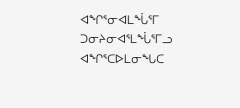ᐊᖏᕐᓂᐊᒪᖔᕐᒥ ᑐᓂᔨᓂᐊᕐᒪᖔᕐᒥᓗ ᐊᖏᕐᑕᐅᒪᓂᖓᑕ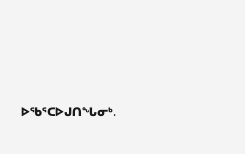ᐅᖃᕐᑕᐅᒍᑎᖓᓂᒃ.